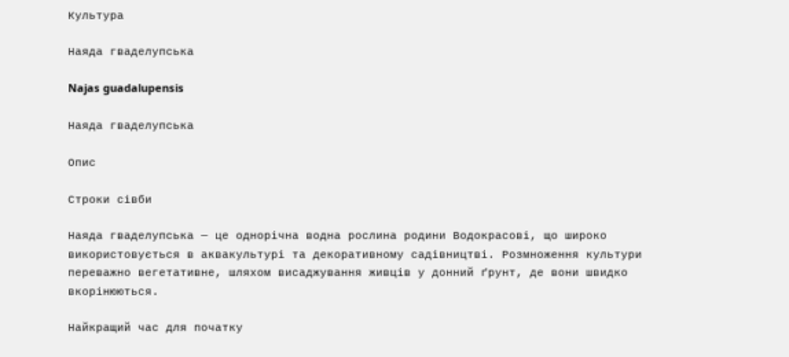Культура

Наяда гваделупська

Najas guadalupensis

Наяда гваделупська

Опис

Строки сівби

Наяда гваделупська — це однорічна водна рослина родини Водокрасові, що широко використовується в аквакультурі та декоративному садівництві. Розмноження культури переважно вегетативне, шляхом висаджування живців у донний ґрунт, де вони швидко вкорінюються.

Найкращий час для початку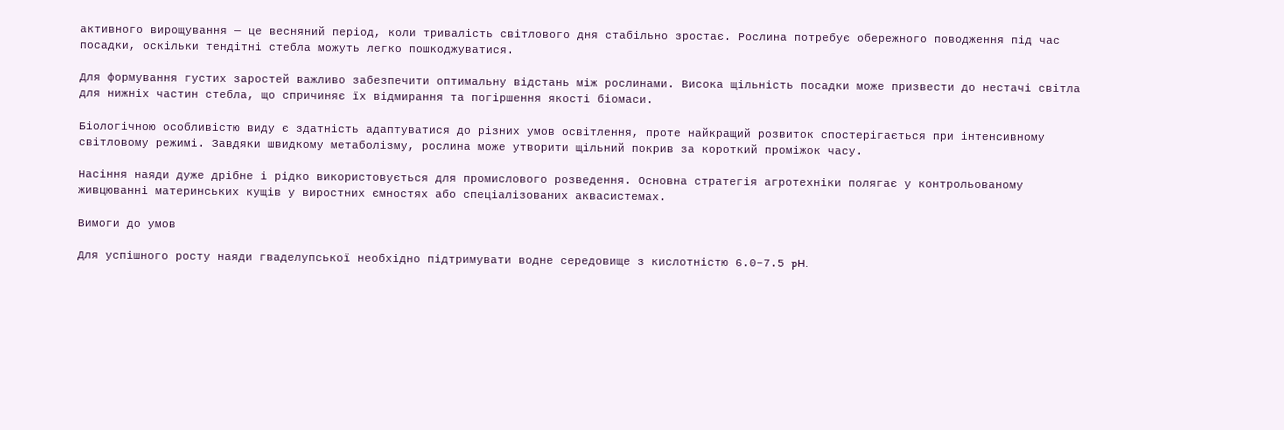активного вирощування — це весняний період, коли тривалість світлового дня стабільно зростає. Рослина потребує обережного поводження під час посадки, оскільки тендітні стебла можуть легко пошкоджуватися.

Для формування густих заростей важливо забезпечити оптимальну відстань між рослинами. Висока щільність посадки може призвести до нестачі світла для нижніх частин стебла, що спричиняє їх відмирання та погіршення якості біомаси.

Біологічною особливістю виду є здатність адаптуватися до різних умов освітлення, проте найкращий розвиток спостерігається при інтенсивному світловому режимі. Завдяки швидкому метаболізму, рослина може утворити щільний покрив за короткий проміжок часу.

Насіння наяди дуже дрібне і рідко використовується для промислового розведення. Основна стратегія агротехніки полягає у контрольованому живцюванні материнських кущів у виростних ємностях або спеціалізованих аквасистемах.

Вимоги до умов

Для успішного росту наяди гваделупської необхідно підтримувати водне середовище з кислотністю 6.0–7.5 pH.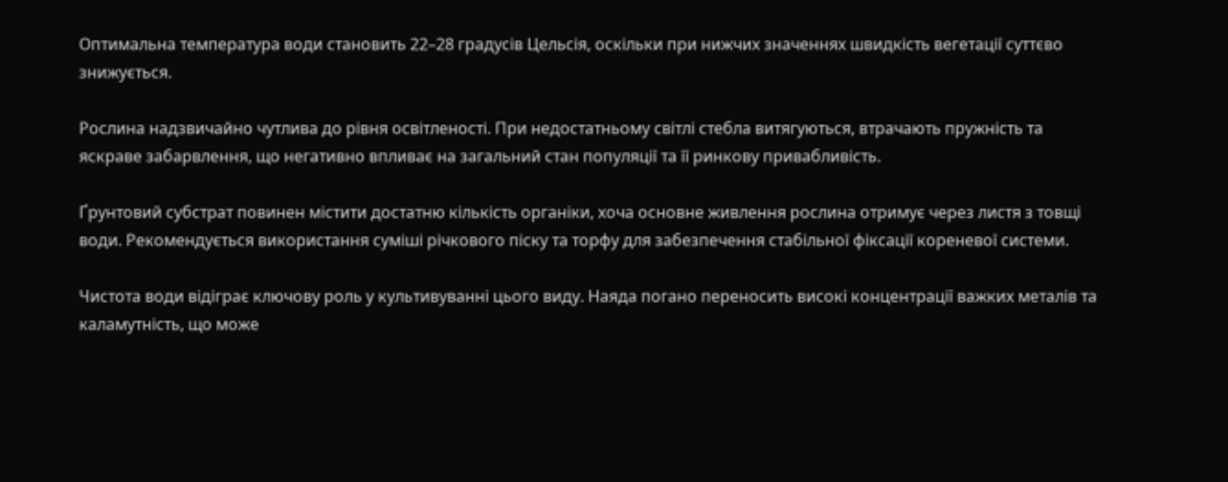Оптимальна температура води становить 22–28 градусів Цельсія, оскільки при нижчих значеннях швидкість вегетації суттєво знижується.

Рослина надзвичайно чутлива до рівня освітленості. При недостатньому світлі стебла витягуються, втрачають пружність та яскраве забарвлення, що негативно впливає на загальний стан популяції та її ринкову привабливість.

Ґрунтовий субстрат повинен містити достатню кількість органіки, хоча основне живлення рослина отримує через листя з товщі води. Рекомендується використання суміші річкового піску та торфу для забезпечення стабільної фіксації кореневої системи.

Чистота води відіграє ключову роль у культивуванні цього виду. Наяда погано переносить високі концентрації важких металів та каламутність, що може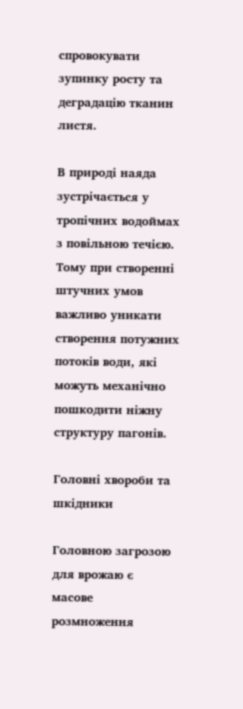спровокувати зупинку росту та деградацію тканин листя.

В природі наяда зустрічається у тропічних водоймах з повільною течією. Тому при створенні штучних умов важливо уникати створення потужних потоків води, які можуть механічно пошкодити ніжну структуру пагонів.

Головні хвороби та шкідники

Головною загрозою для врожаю є масове розмноження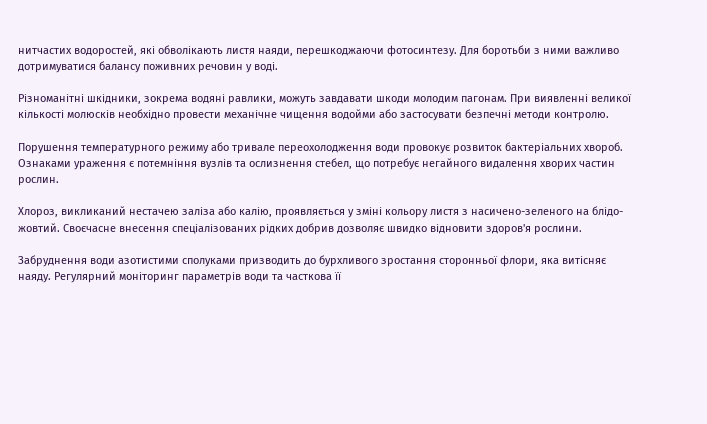нитчастих водоростей, які обволікають листя наяди, перешкоджаючи фотосинтезу. Для боротьби з ними важливо дотримуватися балансу поживних речовин у воді.

Різноманітні шкідники, зокрема водяні равлики, можуть завдавати шкоди молодим пагонам. При виявленні великої кількості молюсків необхідно провести механічне чищення водойми або застосувати безпечні методи контролю.

Порушення температурного режиму або тривале переохолодження води провокує розвиток бактеріальних хвороб. Ознаками ураження є потемніння вузлів та ослизнення стебел, що потребує негайного видалення хворих частин рослин.

Хлороз, викликаний нестачею заліза або калію, проявляється у зміні кольору листя з насичено-зеленого на блідо-жовтий. Своєчасне внесення спеціалізованих рідких добрив дозволяє швидко відновити здоров'я рослини.

Забруднення води азотистими сполуками призводить до бурхливого зростання сторонньої флори, яка витісняє наяду. Регулярний моніторинг параметрів води та часткова її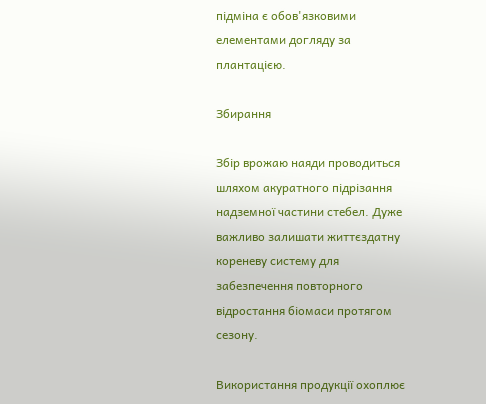підміна є обов'язковими елементами догляду за плантацією.

Збирання

Збір врожаю наяди проводиться шляхом акуратного підрізання надземної частини стебел. Дуже важливо залишати життєздатну кореневу систему для забезпечення повторного відростання біомаси протягом сезону.

Використання продукції охоплює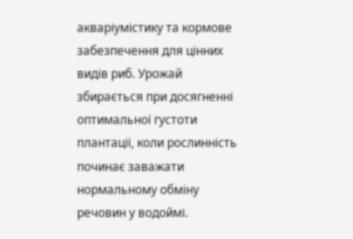акваріумістику та кормове забезпечення для цінних видів риб. Урожай збирається при досягненні оптимальної густоти плантації, коли рослинність починає заважати нормальному обміну речовин у водоймі.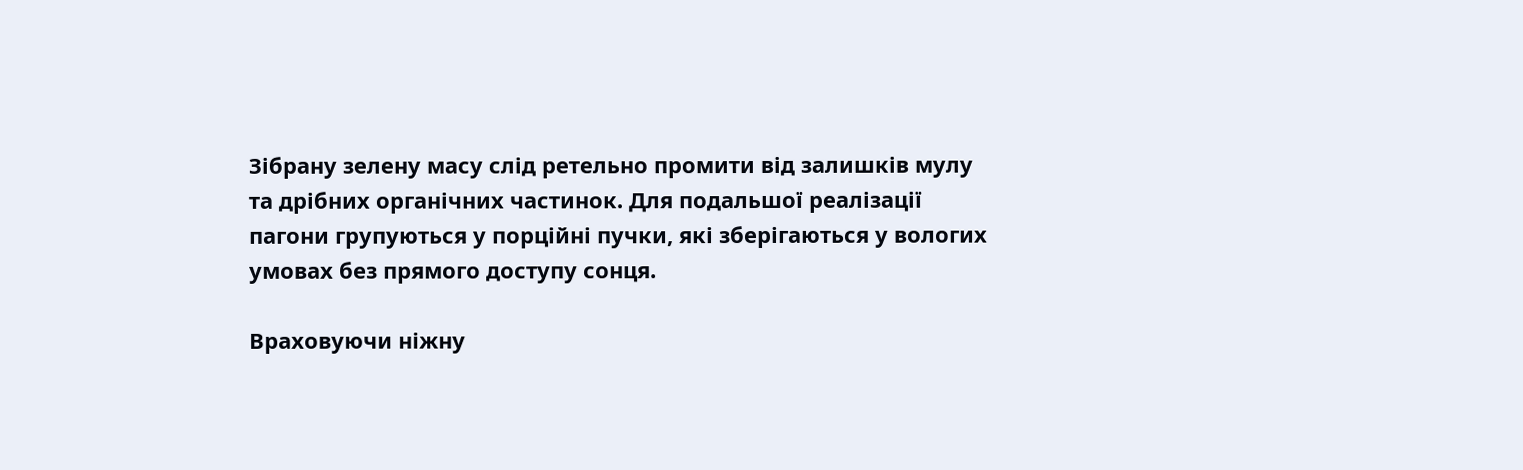Зібрану зелену масу слід ретельно промити від залишків мулу та дрібних органічних частинок. Для подальшої реалізації пагони групуються у порційні пучки, які зберігаються у вологих умовах без прямого доступу сонця.

Враховуючи ніжну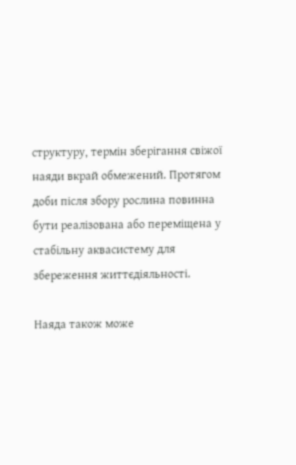структуру, термін зберігання свіжої наяди вкрай обмежений. Протягом доби після збору рослина повинна бути реалізована або переміщена у стабільну аквасистему для збереження життєдіяльності.

Наяда також може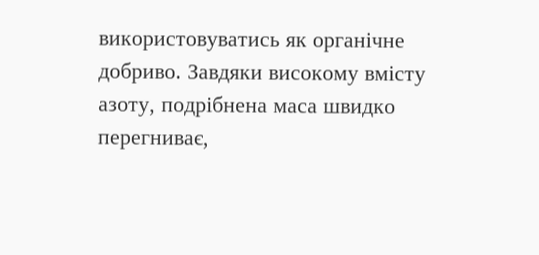використовуватись як органічне добриво. Завдяки високому вмісту азоту, подрібнена маса швидко перегниває,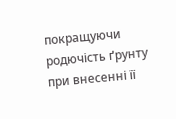покращуючи родючість ґрунту при внесенні її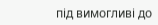під вимогливі до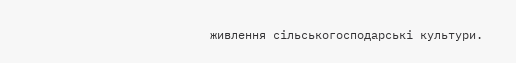живлення сільськогосподарські культури.